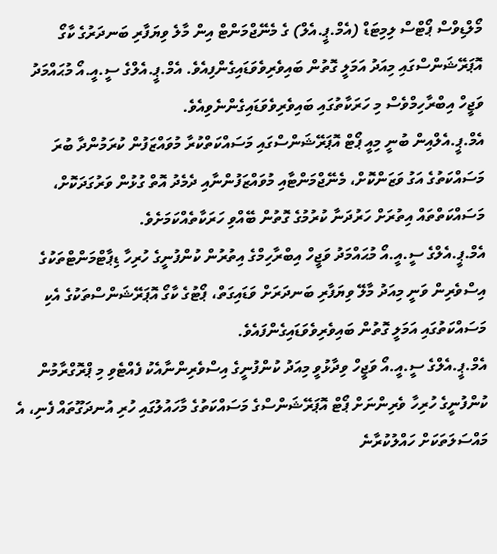މޯލްޑިވްސް ޕޯޓްސް ލިމިޓަޑް (އެމް.ޕީ.އެލް) ގެ މެނޭޖްމަންޓް އިން މާލެ ވިޔަފާރި ބަނދަރުގެ ކާގޯ އޮޕަރޭޝަންސްގައި މިއަދު އަމަލީ ގޮތުން ބައިވެރިވެވަޑައިގެންފިއެވެ. އެމް.ޕީ.އެލްގެ ސީ.އީ.އޯ މުޙައްމަދު ވަޖީހް އިބްރާހިމްވެސް މި ހަރަކާތުގައި ބައިވެރިވެވަޑައިގެންނެވިއެވެ.
އެމް.ޕީ.އެލްއިން ބުނީ މިއީ ޕޯޓް އޮޕަރޭޝަންސްގައި މަސައްކަތްކުރާ މުވައްޒަފުން ކުރަމުންދާ ބުރަ މަސައްކަތުގެ އަގު ވަޒަންކޮށް، މެނޭޖްމަންޓާއި މުވައްޒަފުންނާއި ދެމެދު އޮތް ގުޅުން ވަރުގަދަކޮށް، މަސައްކަތްތައް އިތުރަށް ހަރުދަނާ ކުރުމުގެ ގޮތުން ބޭއްވި ހަރަކާތެއްކަމަށެވެ.
އެމް.ޕީ.އެލްގެ ސީ.އީ.އޯ މުޙައްމަދު ވަޖީހް އިބްރާހިމްގެ އިތުރުން ކުންފުނީގެ ހުރިހާ ޑިޕާޓްމަންޓްތަކުގެ އިސްވެރިން ވަނީ މިއަދު މާލޭ ވިޔަފާރި ބަނދަރަށް ވަޑައިގަތް، ޕޯޓުގެ ކާގޯ އޮޕަރޭޝަންސްތަކުގެ އެކި މަސައްކަތުގައި އަމަލީ ގޮތުން ބައިވެރިވެވަޑައިގެންފައެވެ.
އެމް.ޕީ.އެލްގެ ސީ.އީ.އޯ ވަޖީހް ވިދާޅުވީ މިއަދު ކުންފުނީގެ އިސްވެރިންނާއެކު ފެއްޓެވި މި ޕްރޮގްރާމުން ކުންފުނީގެ ހުރިހާ ވެރިންނަށް ޕޯޓް އޮޕަރޭޝަންސްގެ މަސައްކަތުގެ މާހައުލުގައި ހުރި އުނދަގޫތައް ފެނި، އެ މައްސަލަތަކަށް ހައްލުކުރާނެ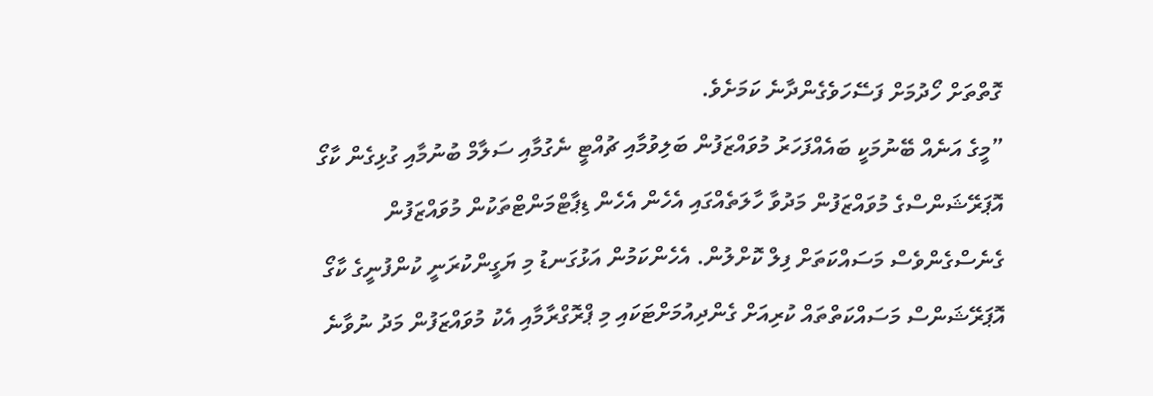ގޮތްތަށް ހޯދުމަށް ފަސޭހަވެގެންދާނެ ކަމަށެވެ.
”މީގެ އަނެއް ބޭނުމަކީ ބައެއްފަހަރު މުވައްޒަފުން ބަލިވުމާއި ޗުއްޓީ ނެގުމާއި ސަލާމް ބުނުމާއި ގުޅިގެން ކާގޯ އޮޕަރޭޝަންސްގެ މުވައްޒަފުން މަދުވާ ހާލަތެއްގައި އެހެން އެހެން ޑިޕާޓްމަންޓްތަކުން މުވައްޒަފުން ގެނެސްގެންވެސް މަސައްކަތަށް ފިލް ކޮށްލުން. އެހެންކަމުން އަޅުގަނޑު މި ޔަގީންކުރަނީ ކުންފުނީގެ ކާގޯ އޮޕަރޭޝަންސް މަސައްކަތްތައް ކުރިއަށް ގެންދިއުމަށްޓަކައި މި ޕްރޮގްރާމާއި އެކު މުވައްޒަފުން މަދު ނުވާނެ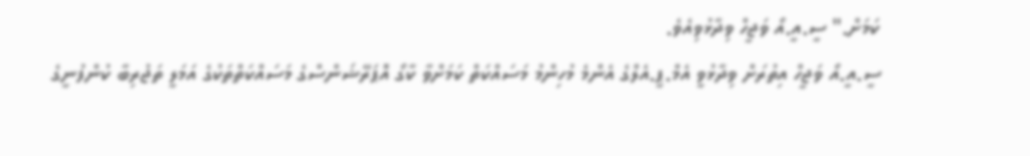ކަމަށް." ސީ.އީ.އޯ ވަޖީހް ވިދާޅުވިއެވެ.
ސީ.އީ.އޯ ވަޖީހް އިތުރަށް ވިދާޅުވީ އެމް.ޕީ.އެލްގެ އެންމެ މުހިންމު މަސައްކަތް ކަމަށްވާ ކާގޯ އޮޕަރޭޝަންސްގެ މަސައްކަތްތަކުގެ އަމަލީ ތަޖުރިބާ ކުންފުނީގެ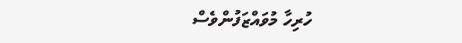ހުރިހާ މުވައްޒަފުންވެސް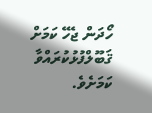ހޯދަން ޖެހޭ ކަމަށް ޤަބޫލްފުޅުކުރައްވާ ކަމަށެވެ.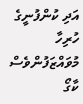އަދި ކުންފުނީގެ ހުރިހާ މުވައްޒަފުންވެސް ކާގޯ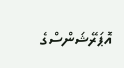އޮޕަރޭޝަންސްގެ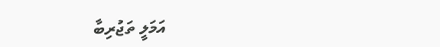އަމަލީ ތަޖުރިބާ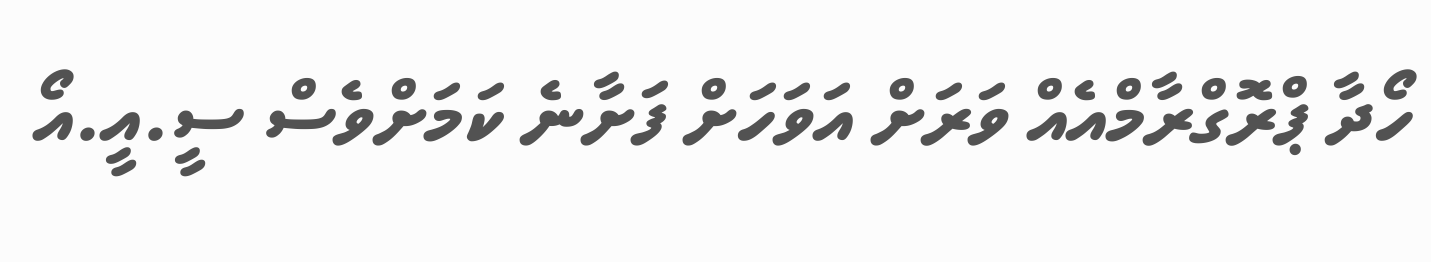ހޯދާ ޕްރޮގްރާމްއެއް ވަރަށް އަވަހަށް ފަށާނެ ކަމަށްވެސް ސީ.އީ.އޯ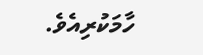ހާމަކުރިއެވެ.